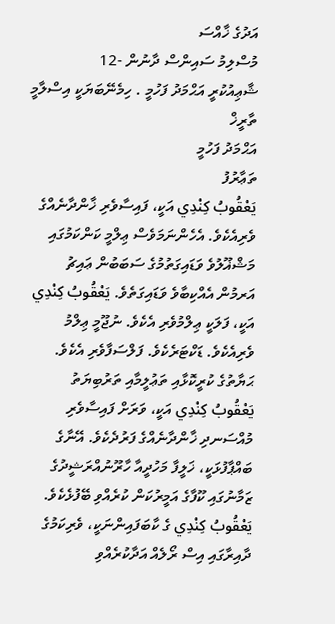އަދުގެ ޚާއްސަ
މުސްލިމު ސައިންސް ދާނުން -12
ޝާޢިއުކުރީ އަޙްމަދު ފަހުމީ . ހިމެނޭބަޔަކީ އިސްލާމީ ތާރީޚް
އަޙްމަދު ފަހުމީ
ތަޢާރުފު
يَعْقُوبُ كِنْدِي އަކީ، ފައިސާވެރި ޚާންދާނެއްގެ ވެރިއެކެވެ. އެހެންނަމަވެސް ޢިލްމީ ކަންކަމުގައި މަޝްޣޫލުވެ ވަޑައިގަތުމުގެ ސަބަބުން ޢައިޗު އަރމުން އެއްކިބާވެ ވަޑައިގަތެވެ. يَعْقُوبُ كِنْدِي އަކީ، ފަލަކީ ޢިލްމުވެރި އެކެވެ. ނުޖޫމީ ޢިލްމު ވެރިއެކެވެ. ޑަކްޓަރެކެވެ. ފަލްސަފާވެރި އެކެވެ.
ޙަޔާތުގެ ކުރީކޮޅާއި ތަޢުލީމާއި ތަރުބިޔަތު
يَعْقُوبُ كِنْدِي އަކީ، ވަރަށް ފައިސާވެރި މުއްސަނދި ޚާންދާނެއްގެ ފަރުދެކެވެ. އޭނާގެ ބައްޕާފުޅަކީ، ޚަލީފާ މަހުދީއާ ހާރޫނުއްރަޝީދުގެ ޒަމާނުގައި ކޫފާގެ އަމީރުކަން ކުރެއްވި ބޭފުޅެކެވެ. يَعْقُوبُ كِنْدِي ގެ ކާބަފައިންނަކީ، ވެރިކަމުގެ ދާއިރާގައި އިސް ރޯލެއް އަދާކުރެއްވި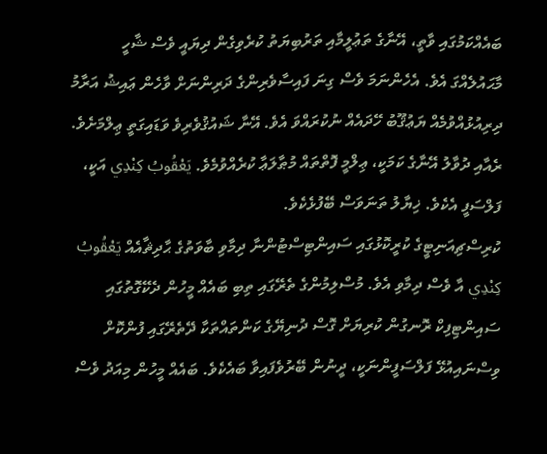ބައެއްކަމުގައި ވާތީ، އޭނާގެ ތަޢުލީމާއި ތަރުބިޔަތު ކުރެވިގެން ދިޔައީ ވެސް ޝާހީ މާޙައުލެއްގަ އެވެ. އެހެންނަމަ ވެސް ގިނަ ފައިސާވެރިންގެ ދަރިންނަށް ވާހެން ޢައިޝު އަރާމު ދިރިއުޅުއްވުމެއް ޔަޢުޤޫބު ހޭދައެއް ނުކުރައްވަ އެވެ. އޭނާ ޝައުޤުވެރިވެ ވަޑައިގަތީ ޢިލްމަށެވެ.  ރެއާއި ދުވާލު އޭނާގެ ކަމަކީ، ޢިލްމީ ފޮތްތައް މުޠާލަޢާ ކުރެއްވުމެވެ. يَعْقُوبُ كِنْدِي އަކީ، ފަލްސަފީ އެކެވެ. ޚިޔާލު ތަނަވަސް ބޭފުޅެކެވެ.
ކުރިސްޗިއަނިޓީގެ ކުރީކޮޅުގައި ސައިންޓިސްޓުންނާ ދިމާވި ބާވަތުގެ ޙާދިޘާއެއް يَعْقُوبُ كِنْدِي އާ ވެސް ދިމާވި އެވެ. މުސްލިމުންގެ ތެރޭގައި ތިބި ބައެއް މީހުން ދެކޭގޮތުގައި ސައިންޓިފިކް ރޮނގުން ކުރިޔަށް ގޮސް ދުނިޔޭގެ ކަންތައްތަކާ ދޭތެރޭގައި ފުންކޮށް ވިސްނައިއުޅޭ ފަލްސަފީންނަކީ، ދީނުން ބޭރުވެފައިވާ ބައެކެވެ. ބައެއް މީހުން މިއަދު ވެސް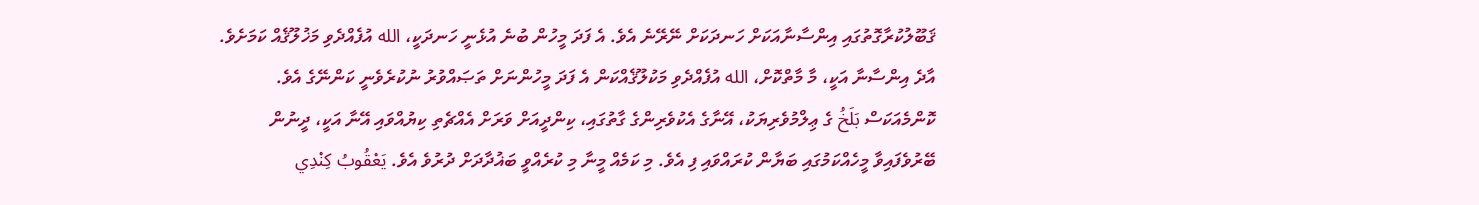ޤަބޫލުކުރާގޮތުގައި އިންސާނާއަކަށް ހަނދަކަށް ނޭރޭނެ އެވެ. އެ ފަދަ މީހުން ބުނެ އުޅެނީ ހަނދަކީ، الله އުފެއްދެވި މަޚުލޫޤެއް ކަމަށެވެ. އާދެ އިންސާނާ އަކީ، މާ މާތްކޮށް، الله އުފެއްދެވި މަކުލޫޤެއްކަން އެ ފަދަ މީހުންނަށް ތަޞައްވުރު ނުކުރެވެނީ ކަންނޭގެ އެވެ.
ކޮންމެއަކަސް بَلَخُ ގެ ޢިލްމުވެރިޔަކު، އޭނާގެ އެކުވެރިންގެ ގާތުގައި، ކިންދީއަށް ވަރަށް އެއްޗެތި ކިޔުއްވައި އޭނާ އަކީ، ދީނުން ބޭރުވެފައިވާ މީހެއްކަމުގައި ބަޔާން ކުރައްވައި ފި އެވެ. މި ކަމެއް މީނާ މި ކުރެއްވީ ބަޣުދާދަށް ދުރުވެ އެވެ. يَعْقُوبُ كِنْدِي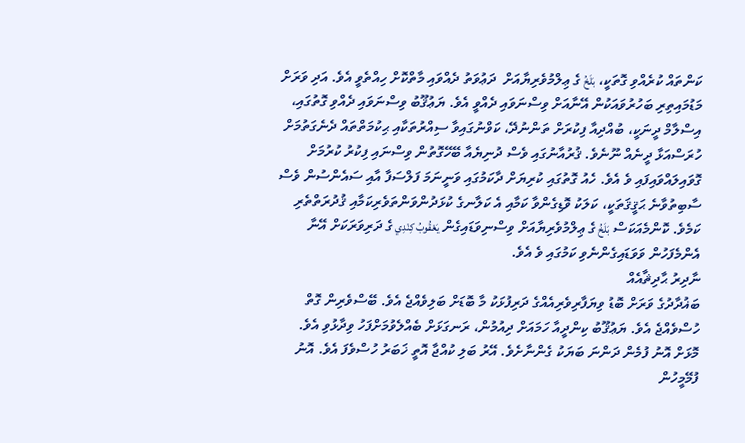ކަންތައް ކުރެއްވި ގޮތަކީ، بَلَخُ ގެ ޢިލްމުވެރިޔާއަށް  ދަޢުވަތު ދެއްވައި މާތްކޮށް ހިއްތެވީ އެވެ. އަދި ވަރަށް މަޑުމައިތިރި ބަހުރުވައަކުން އޭނާއަށް ވިސްނަވައި ދެއްވީ އެވެ. ޔަޢުޤޫބު ވިސްނަވައި ދެއްވި ގޮތުގައި، އިސްލާމް ދީނަކީ، ބުއްދިއާ ފިކުރަށް ތަންނުދޭ، ކަވްނުގައިވާ ސިއްރުތަކާއި ޙިކުމަތްތައް ދެނެގަތުމަށް ހުރަސްއަޅާ ދީނެއް ނޫނެވެ. ޤުރުއާނުގައި ވެސް ދުނިޔެއާ ބޭހޭގޮތުން ވިސްނައި ފިކުރު ކުރުމަށް ގޮވައިލައްވައިފައި ވެ އެވެ. ހެއު ގޮތުގައި ކުރިޔަށް ދާކަމުގައި ވަނީނަމަ ފަލްސަފާ އާއި ސައެންސުން ވެސް ސާބިތުވާނެ ޙަޤީޤަތަކީ، ކަލަކު ވޮޑިގެންވާ ކަމާއި އެ ކަލާނގެ ކުޅަދުންވަންތަވެރިކަމާއި ޤުދުރަތްތެރި ކަމެވެ. ކޮންމެއަކަސް بَلَخُ ގެ ޢިލްމުވެރިޔާއަށް ވިސްނިވަޑައިގެން يَعْقُوبُ كِنْدِي ގެ ދަރިވަރަކަށް އޭނާ އެންމެފަހުން ވަވަޑައިގެންނެވި ކަމުގައި ވެ އެވެ.
ނާދިރު ޙާދިޘާއެއް
ބަޣުދާދުގެ ވަރަށް ބޮޑު ވިޔަފާރިވެރިއެއްގެ ދަރިފުޅަކު މާ ބޮޑަށް ބަލިވެއްޖެ އެވެ. ބޭސްވެރިން ގޮތް ހުސްވެއްޖެ އެވެ. ޔަޢުޤޫބު ކިންދީއާ ހަމައަށް ދިއުމުން، ރަނގަޅަށް ބެއްލެވުމަށްފަހު ވިދާޅުވި އެވެ. މޮޅަށް އޮނު ފުމެން ދަންނަ ބަޔަކު ގެންނާށެވެ. އޭރު ބަލި ކުއްޖާ އޮތީ ޚަބަރު ހުސްވެފަ އެވެ. އޮނު ފުމޭމީހުން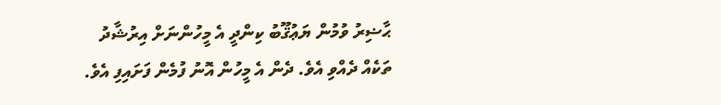ޙާޟިރު ވުމުން ޔަޢުޤޫބު ކިންދީ އެ މީހުންނަށް އިރުޝާދު ތަކެއް ދެއްވި އެވެ. ދެން އެ މީހުން އޮނު ފުމެން ފަށައިފި އެވެ.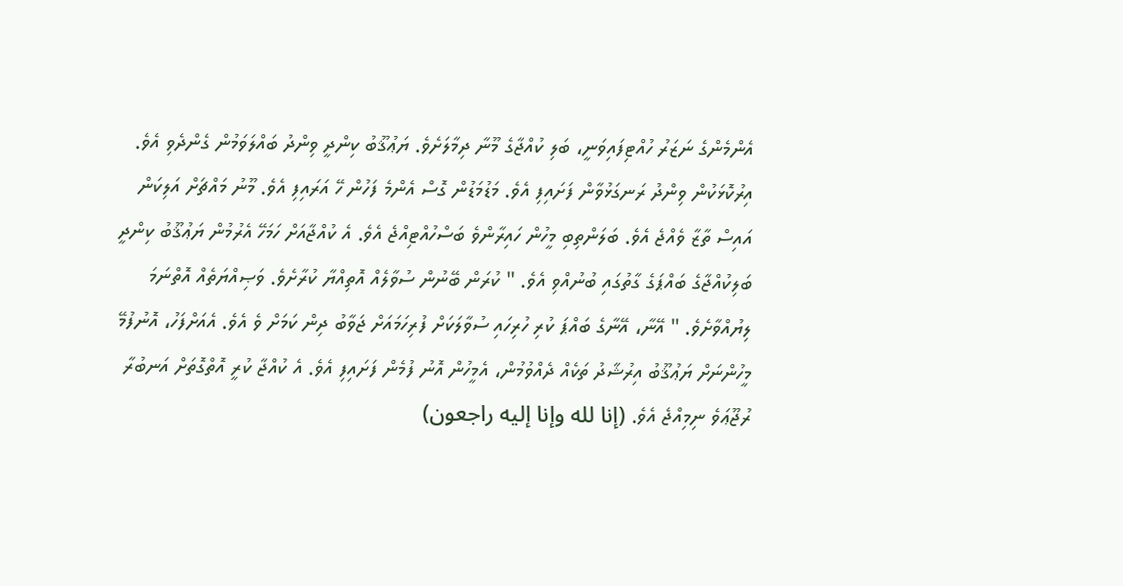އެންމެންގެ ނަޒަރު ހުއްޓިފައިވަނީ، ބަލި ކުއްޖާގެ މޫނާ ދިމާލަށެވެ. ޔަޢުޤޫބު ކިންދީ ވިންދު ބައްލަވަމުން ގެންދެވި އެވެ. އިރުކޮޅަކުން ވިންދު ރަނގަޅުވާން ފަށައިފި އެވެ. މަޑުމަޑުން ގޮސް އެންމެ ފަހުން ހޭ އަރައިފި އެވެ. މޫނު މައްޗަށް އަލިކަން އައިސް ތާޒާ ވެއްޖެ އެވެ. ބަލަންތިބި މީހުން ހައިރާންވެ ބަސްހުއްޓިއްޖެ އެވެ. އެ ކުއްޖާއަށް ހަމަހޭ އެރުމުން ޔަޢުޤޫބު ކިންދީ ބަލިކުއްޖާގެ ބައްޕަގެ ގާތުގައި ބުނުއްވި އެވެ. " ކުރަން ބޭނުން ސުވާލެއް އޮތިއްޔާ ކުރާށެވެ. ވަޞިއްޔަތެއް އޮތްނަމަ ލިޔުއްވާށެވެ. " އޭނާ، އޭނާގެ ބައްޕަ ކުރި ހުރިހައި ސުވާލަކަށް ފުރިހަމައަށް ޖަވާބު ދިން ކަމަށް ވެ އެވެ. އެއަށްފަހު، އޮނުފުމޭ މީހުންނަށް ޔަޢުޤޫބު އިރުޝާދު ތަކެއް ދެއްވުމުން، އެމީހުން އޮނު ފުމެން ފަށައިފި އެވެ. އެ ކުއްޖާ ކުރީ އޮތްގޮތަށް އަނބުރާ ރުޖޫޢަވެ ނިމިއްޖެ އެވެ. (إنا لله وإنا إليه راجعون)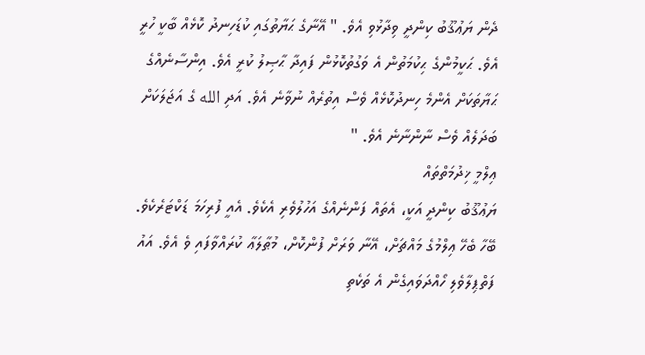ދެން ޔަޢުޤޫބު ކިންދީ ވިދާޅުވި އެވެ. " އޭނާގެ ޙަޔާތުގައި ކުޑަހިނދު ކޮޅެއް ބާކީ ހުރީ އެވެ. ޙަކީމުންގެ ޙިކުމަތުން އެ ވަގުތުކޮޅުން ފައިދާ ޙާޞިލު ކުރީ އެވެ. އިންސާނެއްގެ ޙަޔާތަކަށް އެންމެ ހިނދުކޮޅެއް ވެސް އިތުރެއް ނުވާނެ އެވެ. އަދި الله ގެ އަޖަލަކަށް ބަދަލެއް ވެސް ނާންނާނެ އެވެ. "
ޢިލްމީ ޚިދުމަތްތައް
ޔަޢުޤޫބު ކިންދީ އަކީ، އެތައް ފަންނެއްގެ އަހުލުވެރި އެކެވެ. އެއީ ފުރިހަމަ ޑަކްޓަރެކެވެ. ބޭހާ ބެހޭ ޢިލްމުގެ މައްޗަށް، އޭނާ ވަރަށް ފުންކޮށް، މުޠާލަޢާ ކުރައްވާފައި ވެ އެވެ. އައު ފަތްޕިލާވެލި ހޯއްދަވައިގެން އެ ތަކެތި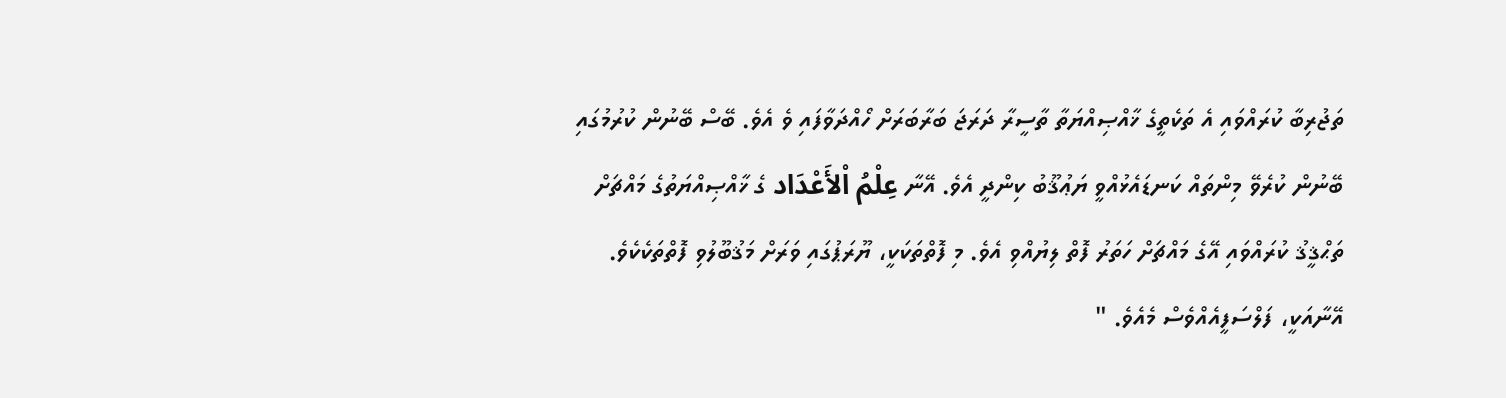ތަޖުރިބާ ކުރައްވައި އެ ތަކެތީގެ ޚާއްޞިއްޔަތާ ތާސީރާ ދަރަޖަ ބަރާބަރަށް ހޯއްދަވާފައި ވެ އެވެ. ބޭސް ބޭނުން ކުރުމުގައި ބޭނުން ކުރެވޭ މިންތައް ކަނޑައެޅުއްވީ ޔަޢުޤޫބު ކިންދީ އެވެ. އޭނާ عِلْمُ اْلأَعْدَاد ގެ ޚާއްޞިއްޔަތުގެ މައްޗަށް ތަޙްޤީޤު ކުރައްވައި އޭގެ މައްޗަށް ހަތަރު ފޮތް ލިޔުއްވި އެވެ. މި ފޮތްތަކަކީ، ޔޫރަޕުގައި ވަރަށް މަޤުބޫލުވި ފޮތްތަކެކެވެ. އޭނާއަކީ، ފަލްސަފީއެއްވެސް މެއެވެ. "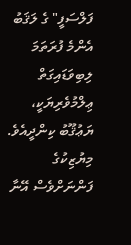ފަލްސަފީ" ގެ ލަޤަބު އެންމެ ފުރަތަމަ ލިބިވަޑައިގަތް ޢިލްމުވެރިޔަކީ، ޔަޢުޤޫބު ކިންދީއެވެ. މިޔުޒިކުގެ ފަންނަށްވެސް އޭނާ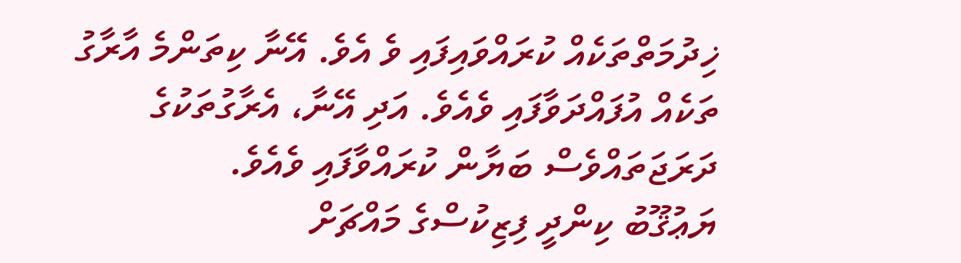ޚިދުމަތްތަކެއް ކުރައްވައިފައި ވެ އެވެ. އޭނާ ކިތަންމެ އާރާގު ތަކެއް އުފައްދަވާފައި ވެއެވެ. އަދި އޭނާ، އެރާގުތަކުގެ ދަރަޖަތައްވެސް ބަޔާން ކުރައްވާފައި ވެއެވެ.
ޔަޢުޤޫބު ކިންދީ ފިޒިކުސްގެ މައްޗަށް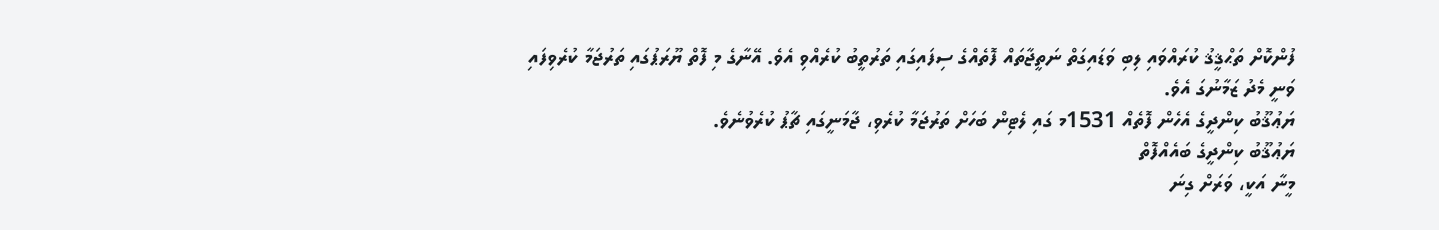ފުންކޮށް ތަޙްޤީޤު ކުރައްވައި ލިބި ވަޑައިގަތް ނަތީޖާތައް ފޮތެއްގެ ސިފައިގައި ތަރުތީބު ކުރެއްވި އެވެ. އޭނާގެ މި ފޮތް ޔޫރަޕުގައި ތަރުޖަމާ ކުރެވިފައި ވަނީ މެދު ޒަމާނުގަ އެވެ.
ޔަޢުޤޫބު ކިންދީގެ އެހެން ފޮތެއް 1531މ ގައި ލެޓިން ބަހަށް ތަރުޖަމާ ކުރެވި، ޖާމަނީގައި ޗާޕު ކުރެވުނެވެ.
ޔަޢުޤޫބު ކިންދީގެ ބައެއްފޮތް
މީނާ އަކީ، ވަރަށް ގިނަ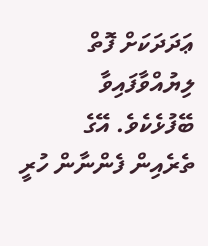ޢަދަދަކަށް ފޮތް ލިޔުއްވާފައިވާ ބޭފުޅެކެވެ. އޭގެ ތެރެއިން ފެންނާން ހުރީ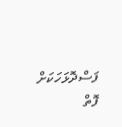ފަސްދޮޅަހަކަށް ފޮތް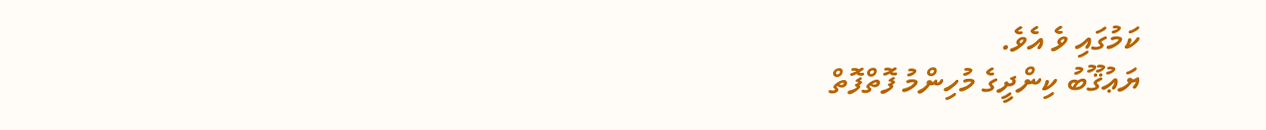ކަމުގައި ވެ އެވެ.
ޔަޢުޤޫބު ކިންދީގެ މުހިންމު ފޮތްފޮތް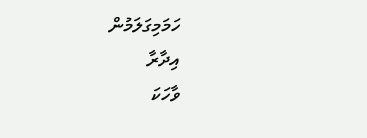ހަމަމިގަލަމުން
އިދާރާ
ވާހަކަ